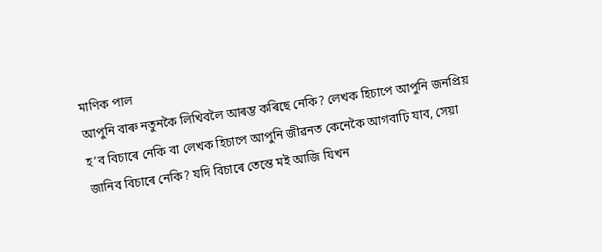মাণিক পাল
আপুনি বাৰু নতুনকৈ লিখিবলৈ আৰম্ভ কৰিছে নেকি? লেখক হিচাপে আপুনি জনপ্রিয় হ’ব বিচাৰে নেকি বা লেখক হিচাপে আপুনি জীৱনত কেনেকৈ আগবাঢ়ি যাব, সেয়া জানিব বিচাৰে নেকি? যদি বিচাৰে তেন্তে মই আজি যিখন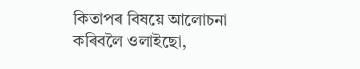কিতাপৰ বিষয়ে আলোচনা কৰিবলৈ ওলাইছো,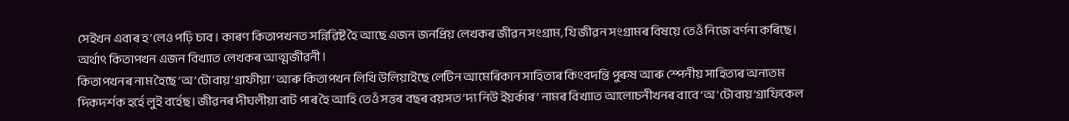সেইখন এবাৰ হ’লেও পঢ়ি চাব। কাৰণ কিতাপখনত সন্নিৱিষ্ট হৈ আছে এজন জনপ্রিয় লেখকৰ জীৱন সংগ্ৰাম, যি জীৱন সংগ্ৰামৰ বিষয়ে তেওঁ নিজে বৰ্ণনা কৰিছে। অর্থাৎ কিতাপখন এজন বিখ্যাত লেখকৰ আত্মজীৱনী।
কিতাপখনৰ নাম হৈছে ‘অ’টোবায়’গ্ৰাফীয়া’ আৰু কিতাপখন লিখি উলিয়াইছে লেটিন আমেৰিকান সাহিত্যৰ কিংবদন্তি পুৰুষ আৰু স্পেনীয় সাহিত্যৰ অন্যতম দিকদর্শক হৰ্হে লুই বৰ্হেছ। জীৱনৰ দীঘলীয়া বাট পাৰ হৈ আহি তেওঁ সত্তৰ বছৰ বয়সত ‘দ্য নিউ ইয়র্কাৰ’ নামৰ বিখ্যাত আলোচনীখনৰ বাবে ‘অ’টোবায়’গ্রাফিকেল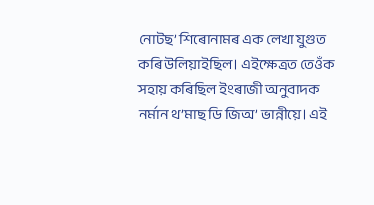নোটছ’ শিৰোনামৰ এক লেখা যুগুত কৰি উলিয়াইছিল। এইক্ষেত্ৰত তেওঁক সহায় কৰিছিল ইংৰাজী অনুবাদক নৰ্মান থ’মাছ ডি জিঅ’ ভান্নীয়ে। এই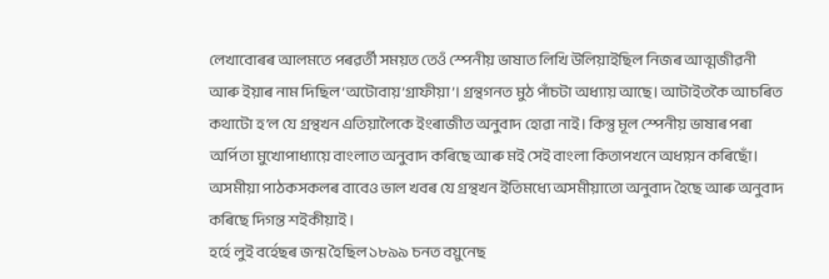লেখাবোৰৰ আলমতে পৰৱৰ্তী সময়ত তেওঁ স্পেনীয় ভাষাত লিখি উলিয়াইছিল নিজৰ আত্মজীৱনী আৰু ইয়াৰ নাম দিছিল ‘অটোবায়’গ্ৰাফীয়া’। গ্ৰন্থগনত মুঠ পাঁচটা অধ্যায় আছে। আটাইতকৈ আচৰিত কথাটো হ’ল যে গ্ৰন্থখন এতিয়ালৈকে ইংৰাজীত অনুবাদ হোৱা নাই। কিন্তু মূল স্পেনীয় ভাষাৰ পৰা অর্পিতা মুখোপাধ্যায়ে বাংলাত অনুবাদ কৰিছে আৰু মই সেই বাংলা কিতাপখনে অধ্যয়ন কৰিছোঁ। অসমীয়া পাঠকসকলৰ বাবেও ভাল খবৰ যে গ্ৰন্থখন ইতিমধ্যে অসমীয়াতো অনুবাদ হৈছে আৰু অনুবাদ কৰিছে দিগন্ত শইকীয়াই ।
হৰ্হে লুই বৰ্হেছৰ জন্ম হৈছিল ১৮৯৯ চনত বয়ুনেছ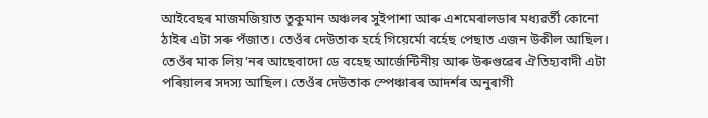আইবেছৰ মাজমজিয়াত তুকুমান অঞ্চলৰ সুইপাশা আৰু এশমেৰালডাৰ মধ্যৱৰ্তী কোনো ঠাইৰ এটা সৰু পঁজাত। তেওঁৰ দেউতাক হর্হে গিয়ের্মো বর্হেছ পেছাত এজন উকীল আছিল। তেওঁৰ মাক লিয়’নৰ আছেবাদো ডে বহেছ আর্জেন্টিনীয় আৰু উৰুগুৱেৰ ঐতিহ্যবাদী এটা পৰিয়ালৰ সদস্য আছিল। তেওঁৰ দেউতাক স্পেঞ্চাৰৰ আদৰ্শৰ অনুৰাগী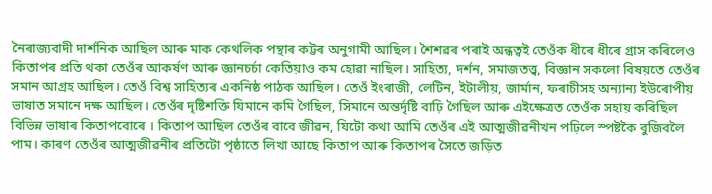নৈৰাজ্যবাদী দার্শনিক আছিল আৰু মাক কেথলিক পন্থাৰ কট্টৰ অনুগামী আছিল। শৈশৱৰ পৰাই অন্ধত্বই তেওঁক ধীৰে ধীৰে গ্ৰাস কৰিলেও কিতাপৰ প্ৰতি থকা তেওঁৰ আকৰ্ষণ আৰু জ্ঞানচর্চা কেতিয়াও কম হোৱা নাছিল। সাহিত্য, দর্শন, সমাজতত্ত্ব, বিজ্ঞান সকলো বিষয়তে তেওঁৰ সমান আগ্রহ আছিল। তেওঁ বিশ্ব সাহিত্যৰ একনিষ্ঠ পাঠক আছিল। তেওঁ ইংৰাজী, লেটিন, ইটালীয়, জার্মান, ফৰাচীসহ অন্যান্য ইউৰোপীয় ভাষাত সমানে দক্ষ আছিল। তেওঁৰ দৃষ্টিশক্তি যিমানে কমি গৈছিল, সিমানে অন্তর্দৃষ্টি বাঢ়ি গৈছিল আৰু এইক্ষেত্ৰত তেওঁক সহায় কৰিছিল বিভিন্ন ভাষাৰ কিতাপবোৰে । কিতাপ আছিল তেওঁৰ বাবে জীৱন, যিটো কথা আমি তেওঁৰ এই আত্মজীৱনীখন পঢ়িলে স্পষ্টকৈ বুজিবলৈ পাম। কাৰণ তেওঁৰ আত্মজীৱনীৰ প্ৰতিটো পৃষ্ঠাতে লিখা আছে কিতাপ আৰু কিতাপৰ সৈতে জড়িত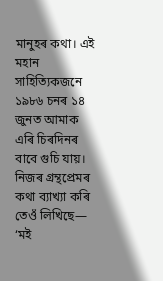মানুহৰ কথা। এই মহান সাহিত্যিকজনে ১৯৮৬ চনৰ ১৪ জুনত আমাক এৰি চিৰদিনৰ বাবে গুচি যায়।
নিজৰ গ্ৰন্থপ্ৰেমৰ কথা ব্যাখ্যা কৰি তেওঁ লিখিছে— ‘মই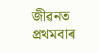জীৱনত প্ৰথমবাৰ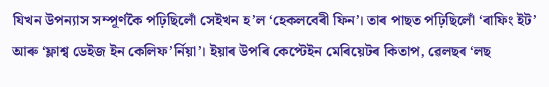যিখন উপন্যাস সম্পূর্ণকৈ পঢ়িছিলোঁ সেইখন হ’ল ‘হেকলবেৰী ফিন’। তাৰ পাছত পঢ়িছিলোঁ ‘ৰাফিং ইট’ আৰু ‘ফ্লাশ্ব ডেইজ ইন কেলিফ’ৰ্নিয়া’। ইয়াৰ উপৰি কেপ্টেইন মেৰিয়েটৰ কিতাপ, ৱেলছৰ ‘লছ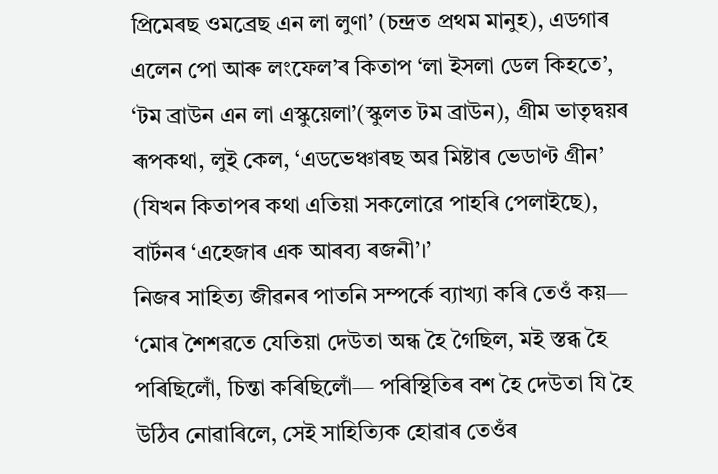প্রিমেৰছ ওমব্ৰেছ এন লা লুণা’ (চন্দ্ৰত প্ৰথম মানুহ), এডগাৰ এলেন পো আৰু লংফেল’ৰ কিতাপ ‘লা ইসলা ডেল কিহতে’, ‘টম ব্রাউন এন লা এস্কুয়েলা’(স্কুলত টম ব্রাউন), গ্রীম ভাতৃদ্বয়ৰ ৰূপকথা, লুই কেল, ‘এডভেঞ্চাৰছ অৱ মিষ্টাৰ ভেডাণ্ট গ্রীন’ (যিখন কিতাপৰ কথা এতিয়া সকলোৱে পাহৰি পেলাইছে), বাৰ্টনৰ ‘এহেজাৰ এক আৰব্য ৰজনী’।’
নিজৰ সাহিত্য জীৱনৰ পাতনি সম্পৰ্কে ব্যাখ্যা কৰি তেওঁ কয়— ‘মোৰ শৈশৱতে যেতিয়া দেউতা অন্ধ হৈ গৈছিল, মই স্তব্ধ হৈ পৰিছিলোঁ, চিন্তা কৰিছিলোঁ— পৰিস্থিতিৰ বশ হৈ দেউতা যি হৈ উঠিব নোৱাৰিলে, সেই সাহিত্যিক হোৱাৰ তেওঁৰ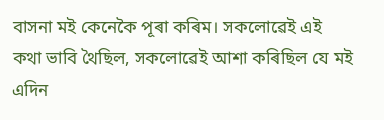বাসনা মই কেনেকৈ পূৰা কৰিম। সকলোৱেই এই কথা ভাবি থৈছিল, সকলোৱেই আশা কৰিছিল যে মই এদিন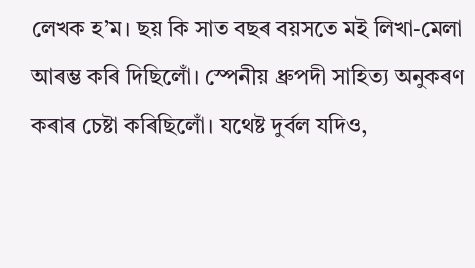লেখক হ’ম। ছয় কি সাত বছৰ বয়সতে মই লিখা-মেলা আৰম্ভ কৰি দিছিলোঁ। স্পেনীয় ধ্রুপদী সাহিত্য অনুকৰণ কৰাৰ চেষ্টা কৰিছিলোঁ। যথেষ্ট দুর্বল যদিও,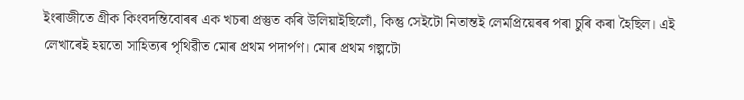ইংৰাজীতে গ্ৰীক কিংবদন্তিবোৰৰ এক খচৰা প্ৰস্তুত কৰি উলিয়াইছিলোঁ, কিন্তু সেইটো নিতান্তই লেমপ্রিয়েৰৰ পৰা চুৰি কৰা হৈছিল। এই লেখাৰেই হয়তো সাহিত্যৰ পৃথিৱীত মোৰ প্রথম পদার্পণ। মোৰ প্ৰথম গল্পটো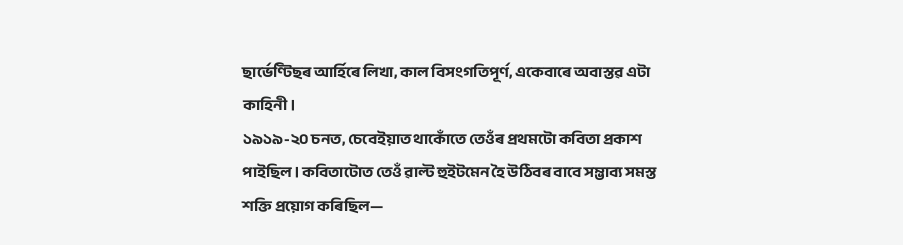ছাৰ্ভেণ্টিছৰ আৰ্হিৰে লিখা, কাল বিসংগতিপূৰ্ণ, একেবাৰে অবাস্তৱ এটা কাহিনী।
১৯১৯-২০ চনত, চেবেইয়াত থাকোঁতে তেওঁৰ প্ৰথমটো কবিতা প্রকাশ পাইছিল। কবিতাটোত তেওঁ ৱাল্ট হুইটমেন হৈ উঠিবৰ বাবে সম্ভাব্য সমস্ত শক্তি প্ৰয়োগ কৰিছিল—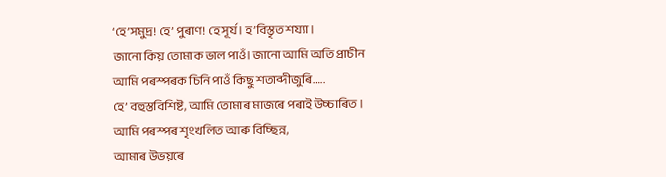‘হে’সমুদ্ৰ! হে’ পুৰাণ! হে সূর্য। হ’বিস্তৃত শয্যা।
জানো কিয় তোমাক ভাল পাওঁ। জানো আমি অতি প্রাচীন
আমি পৰস্পৰক চিনি পাওঁ কিছু শতাব্দীজুৰি…..
হে’ বহুস্তবিশিষ্ট, আমি তোমাৰ মাজৰে পৰাই উচ্চাৰিত ।
আমি পৰস্পৰ শৃংখলিত আৰু বিচ্ছিন্ন,
আমাৰ উভয়ৰে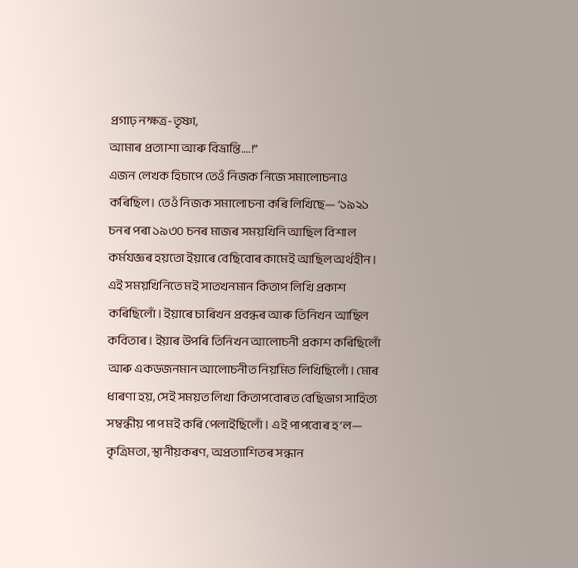প্ৰগাঢ় নক্ষত্র-তৃষ্ণা,
আমাৰ প্ৰত্যাশা আৰু বিভ্ৰান্তি….!”
এজন লেখক হিচাপে তেওঁ নিজক নিজে সমালোচনাও কৰিছিল। তেওঁ নিজক সমালোচনা কৰি লিখিছে— ‘১৯২১ চনৰ পৰা ১৯৩০ চনৰ মাজৰ সময়খিনি আছিল বিশাল কর্মযজ্ঞৰ হয়তো ইয়াৰে বেছিবোৰ কামেই আছিল অৰ্থহীন। এই সময়খিনিতে মই সাতখনমান কিতাপ লিখি প্ৰকাশ কৰিছিলোঁ। ইয়াৰে চাৰিখন প্ৰবন্ধৰ আৰু তিনিখন আছিল কবিতাৰ। ইয়াৰ উপৰি তিনিখন আলোচনী প্ৰকাশ কৰিছিলোঁ আৰু একডজনমান আলোচনীত নিয়মিত লিখিছিলোঁ। মোৰ ধাৰণা হয়, সেই সময়ত লিখা কিতাপবোৰত বেছিভাগ সাহিত্য সম্বন্ধীয় পাপ মই কৰি পেলাইছিলোঁ। এই পাপবোৰ হ’ল— কৃত্রিমতা, স্থানীয়কৰণ, অপ্রত্যাশিতৰ সন্ধান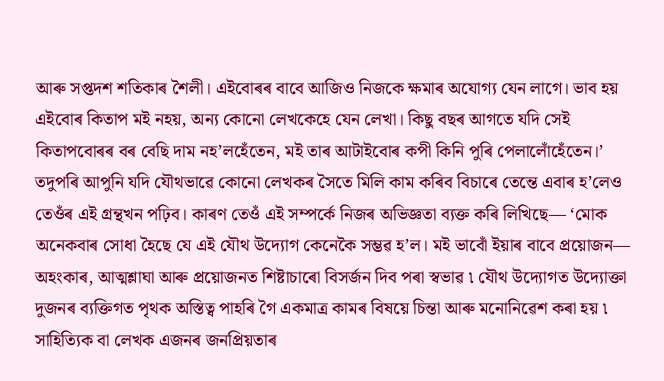আৰু সপ্তদশ শতিকাৰ শৈলী। এইবোৰৰ বাবে আজিও নিজকে ক্ষমাৰ অযোগ্য যেন লাগে। ভাব হয় এইবোৰ কিতাপ মই নহয়, অন্য কোনো লেখকেহে যেন লেখা। কিছু বছৰ আগতে যদি সেই কিতাপবোৰৰ বৰ বেছি দাম নহ’লহেঁতেন, মই তাৰ আটাইবোৰ কপী কিনি পুৰি পেলালোঁহেঁতেন।’
তদুপৰি আপুনি যদি যৌথভাৱে কোনো লেখকৰ সৈতে মিলি কাম কৰিব বিচাৰে তেন্তে এবাৰ হ’লেও তেওঁৰ এই গ্ৰন্থখন পঢ়িব। কাৰণ তেওঁ এই সম্পর্কে নিজৰ অভিজ্ঞতা ব্যক্ত কৰি লিখিছে— ‘মোক অনেকবাৰ সোধা হৈছে যে এই যৌথ উদ্যোগ কেনেকৈ সম্ভৱ হ’ল। মই ভাবোঁ ইয়াৰ বাবে প্ৰয়োজন— অহংকাৰ, আত্মশ্লাঘা আৰু প্ৰয়োজনত শিষ্টাচাৰো বিসৰ্জন দিব পৰা স্বভাৱ ৷ যৌথ উদ্যোগত উদ্যোক্তা দুজনৰ ব্যক্তিগত পৃথক অস্তিত্ব পাহৰি গৈ একমাত্ৰ কামৰ বিষয়ে চিন্তা আৰু মনোনিৱেশ কৰা হয় ৷
সাহিত্যিক বা লেখক এজনৰ জনপ্ৰিয়তাৰ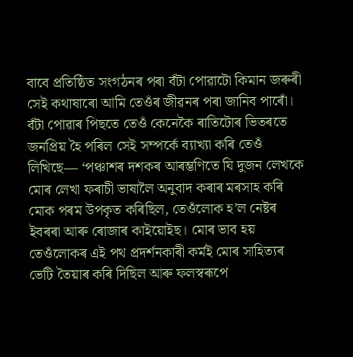বাবে প্রতিষ্ঠিত সংগঠনৰ পৰা বঁটা পোৱাটো কিমান জৰুৰী সেই কথাষাৰো আমি তেওঁৰ জীৱনৰ পৰা জানিব পাৰোঁ। বঁটা পোৱাৰ পিছতে তেওঁ কেনেকৈ ৰাতিটোৰ ভিতৰতে জনপ্ৰিয় হৈ পৰিল সেই সম্পৰ্কে ব্যাখ্যা কৰি তেওঁ লিখিছে— ‘পঞ্চাশৰ দশকৰ আৰম্ভণিতে যি দুজন লেখকে মোৰ লেখা ফৰাচী ভাষালৈ অনুবাদ কৰাৰ মৰসাহ কৰি মোক পৰম উপকৃত কৰিছিল, তেওঁলোক হ’ল নেষ্টৰ ইবৰৰা আৰু ৰোজাৰ কাইয়োইছ। মোৰ ভাব হয় তেওঁলোকৰ এই পথ প্ৰদৰ্শনকাৰী কৰ্মই মোৰ সাহিত্যৰ ভেটি তৈয়াৰ কৰি দিছিল আৰু ফলস্বৰূপে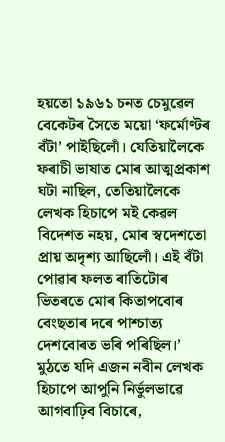হয়তো ১৯৬১ চনত চেমুৱেল বেকেটৰ সৈতে ময়ো ‘ফৰ্মোণ্টৰ বঁটা’ পাইছিলোঁ। যেতিয়ালৈকে ফৰাচী ভাষাত মোৰ আত্মপ্রকাশ ঘটা নাছিল, তেতিয়ালৈকে লেখক হিচাপে মই কেৱল বিদেশত নহয়, মোৰ স্বদেশতো প্রায় অদৃশ্য আছিলোঁ। এই বঁটা পোৱাৰ ফলত ৰাতিটোৰ ভিতৰতে মোৰ কিতাপবোৰ বেংছতাৰ দৰে পাশ্চাত্য দেশবোৰত ভৰি পৰিছিল।’
মুঠতে যদি এজন নবীন লেখক হিচাপে আপুনি নির্ভুলভাৱে আগবাঢ়িব বিচাৰে,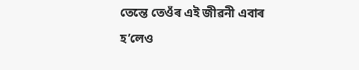তেন্তে তেওঁৰ এই জীৱনী এবাৰ হ’লেও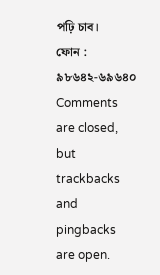পঢ়ি চাব।
ফোন : ৯৮৬৪২-৬৯৬৪০
Comments are closed, but trackbacks and pingbacks are open.